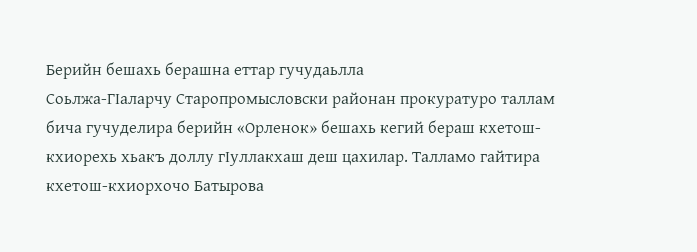Берийн бешахь берашна еттар гучудаьлла
Соьлжа-ГIаларчу Старопромысловски районан прокуратуро таллам бича гучуделира берийн «Орленок» бешахь кегий бераш кхетош-кхиорехь хьакъ доллу гIуллакхаш деш цахилар. Талламо гайтира кхетош-кхиорхочо Батырова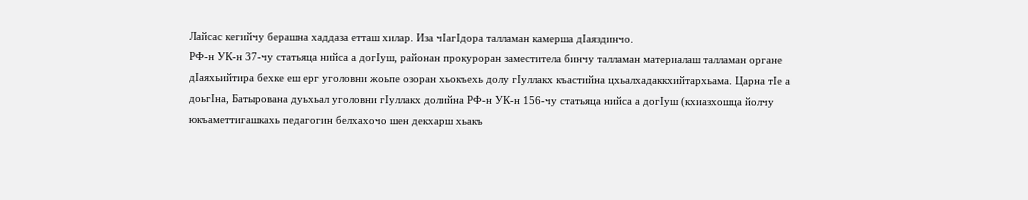Лайсас кегийчу берашна хаддаза етташ хилар. Иза чIагIдора талламан камерша дIаяздинчо.
РФ-н УК-н 37-чу статьяца нийса а догIуш, районан прокуроран заместитела бинчу талламан материалаш талламан органе дIаяхьийтира бехке еш ерг уголовни жоьпе озоран хьокъехь долу гIуллакх къастийна цхьалхадаккхийтархьама. Царна тIе а доьгIна, Батырована дуьхьал уголовни гIуллакх долийна РФ-н УК-н 156-чу статьяца нийса а догIуш (кхиазхошца йолчу юкъаметтигашкахь педагогин белхахочо шен декхарш хьакъ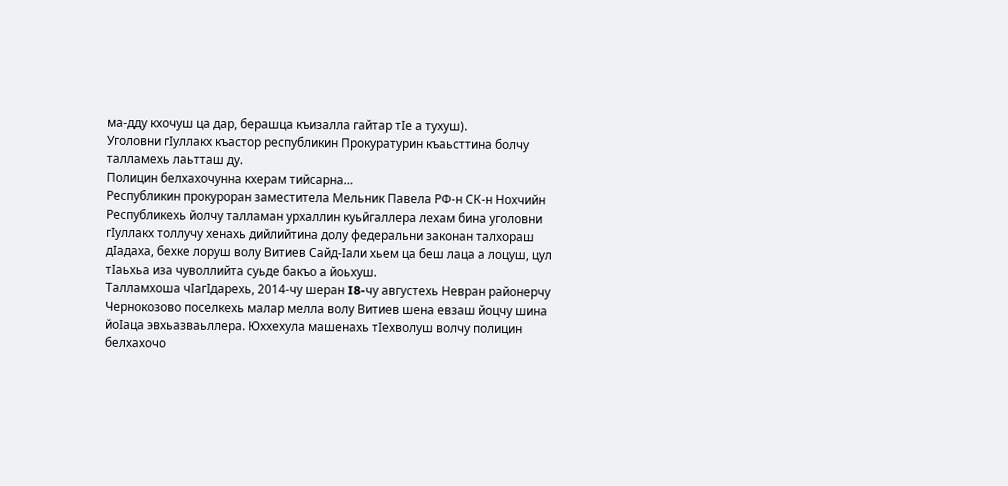ма-дду кхочуш ца дар, берашца къизалла гайтар тIе а тухуш).
Уголовни гIуллакх къастор республикин Прокуратурин къаьсттина болчу талламехь лаьтташ ду.
Полицин белхахочунна кхерам тийсарна…
Республикин прокуроран заместитела Мельник Павела РФ-н СК-н Нохчийн Республикехь йолчу талламан урхаллин куьйгаллера лехам бина уголовни гIуллакх толлучу хенахь дийлийтина долу федеральни законан талхораш дIадаха, бехке лоруш волу Витиев Сайд-Iали хьем ца беш лаца а лоцуш, цул тIаьхьа иза чуволлийта суьде бакъо а йоьхуш.
Талламхоша чIагIдарехь, 2014-чу шеран I8-чу августехь Невран районерчу Чернокозово поселкехь малар мелла волу Витиев шена евзаш йоцчу шина йоIаца эвхьазваьллера. Юххехула машенахь тIехволуш волчу полицин белхахочо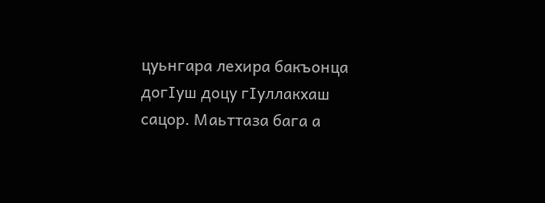цуьнгара лехира бакъонца догIуш доцу гIуллакхаш сацор. Маьттаза бага а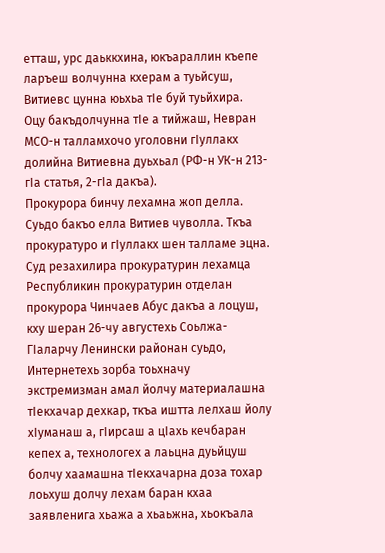етташ, урс даьккхина, юкъараллин къепе ларъеш волчунна кхерам а туьйсуш, Витиевс цунна юьхьа тIе буй туьйхира.
Оцу бакъдолчунна тIе а тийжаш, Невран МСО-н талламхочо уголовни гIуллакх долийна Витиевна дуьхьал (РФ-н УК-н 213-гIа статья, 2-гIа дакъа).
Прокурора бинчу лехамна жоп делла. Суьдо бакъо елла Витиев чуволла. Ткъа прокуратуро и гIуллакх шен талламе эцна.
Суд резахилира прокуратурин лехамца
Республикин прокуратурин отделан прокурора Чинчаев Абус дакъа а лоцуш, кху шеран 26-чу августехь Соьлжа-ГIаларчу Ленински районан суьдо, Интернетехь зорба тоьхначу экстремизман амал йолчу материалашна тIекхачар дехкар, ткъа иштта лелхаш йолу хIуманаш а, гIирсаш а цIахь кечбаран кепех а, технологех а лаьцна дуьйцуш болчу хаамашна тIекхачарна доза тохар лоьхуш долчу лехам баран кхаа заявленига хьажа а хьаьжна, хьокъала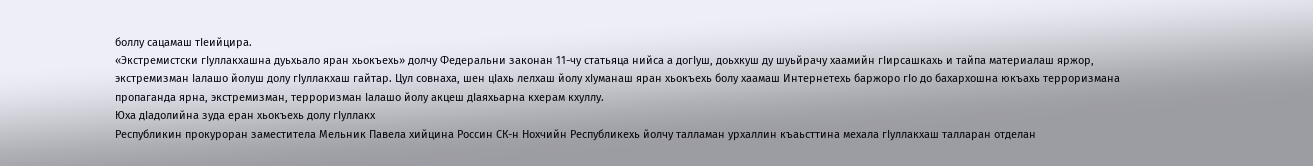боллу сацамаш тIеийцира.
«Экстремистски гIуллакхашна дуьхьало яран хьокъехь» долчу Федеральни законан 11-чу статьяца нийса а догIуш, доьхкуш ду шуьйрачу хаамийн гIирсашкахь и тайпа материалаш яржор, экстремизман Iалашо йолуш долу гIуллакхаш гайтар. Цул совнаха, шен цIахь лелхаш йолу хIуманаш яран хьокъехь болу хаамаш Интернетехь баржоро гIо до бахархошна юкъахь терроризмана пропаганда ярна, экстремизман, терроризман Iалашо йолу акцеш дIаяхьарна кхерам кхуллу.
Юха дIадолийна зуда еран хьокъехь долу гIуллакх
Республикин прокуроран заместитела Мельник Павела хийцина Россин СК-н Нохчийн Республикехь йолчу талламан урхаллин къаьсттина мехала гIуллакхаш талларан отделан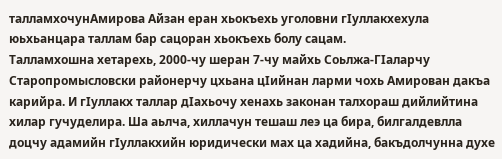талламхочунАмирова Айзан еран хьокъехь уголовни гIуллакхехула юьхьанцара таллам бар сацоран хьокъехь болу сацам.
Талламхошна хетарехь, 2000-чу шеран 7-чу майхь Соьлжа-ГIаларчу Старопромысловски районерчу цхьана цIийнан ларми чохь Амирован дакъа карийра. И гIуллакх таллар дIахьочу хенахь законан талхораш дийлийтина хилар гучуделира. Ша аьлча, хиллачун тешаш леэ ца бира, билгалдевлла доцчу адамийн гIуллакхийн юридически мах ца хадийна, бакъдолчунна духе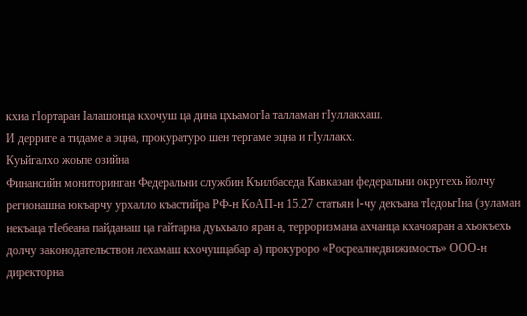кхиа гIортаран Iалашонца кхочуш ца дина цхьамогIа талламан гIуллакхаш.
И дерриге а тидаме а эцна, прокуратуро шен тергаме эцна и гIуллакх.
Куьйгалхо жоьпе озийна
Финансийн мониторинган Федеральни службин Къилбаседа Кавказан федеральни округехь йолчу регионашна юкъарчу урхалло къастийра РФ-н КоАП-н 15.27 статьян I-чу декъана тIедоьгIна (зуламан некъаца тIебеана пайданаш ца гайтарна дуьхьало яран а, терроризмана ахчанца кхачояран а хьокъехь долчу законодательствон лехамаш кхочушцабар а) прокуроро «Росреалнедвижимость» ООО-н директорна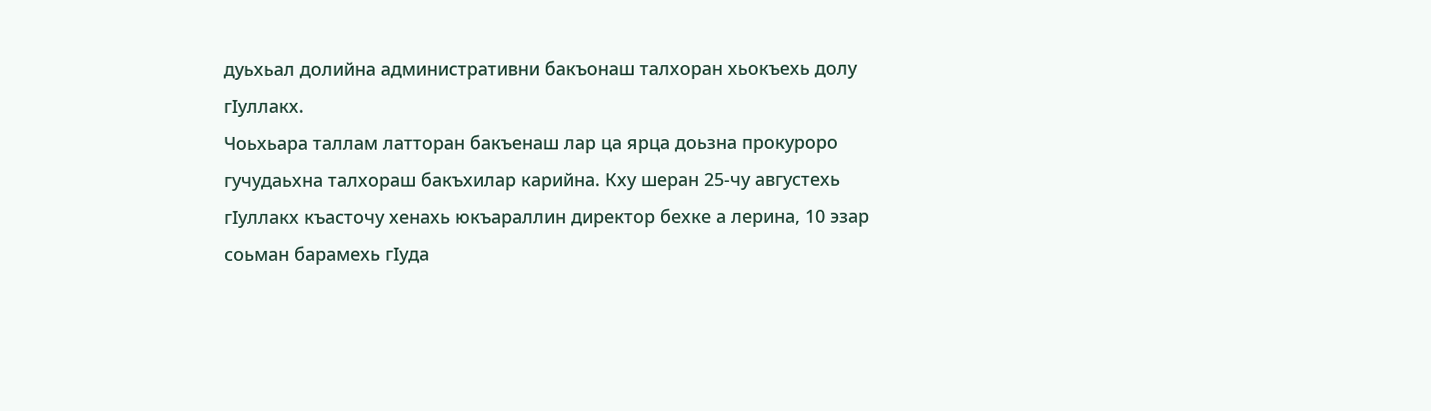дуьхьал долийна административни бакъонаш талхоран хьокъехь долу гIуллакх.
Чоьхьара таллам латторан бакъенаш лар ца ярца доьзна прокуроро гучудаьхна талхораш бакъхилар карийна. Кху шеран 25-чу августехь гIуллакх къасточу хенахь юкъараллин директор бехке а лерина, 10 эзар соьман барамехь гIуда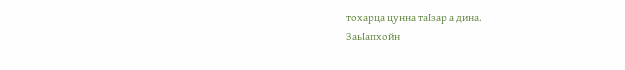тохарца цунна таIзар а дина.
ЗаьIапхойн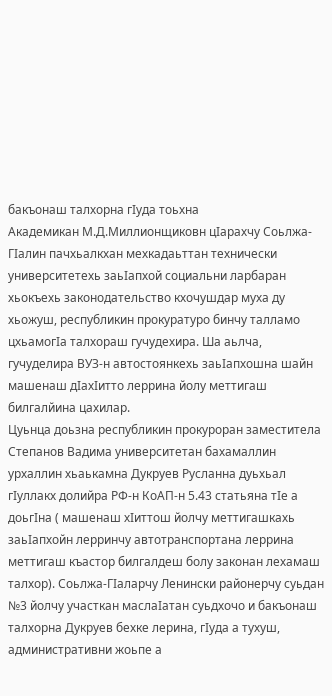бакъонаш талхорна гIуда тоьхна
Академикан М.Д.Миллионщиковн цIарахчу Соьлжа-ГIалин пачхьалкхан мехкадаьттан технически университетехь заьIапхой социальни ларбаран хьокъехь законодательство кхочушдар муха ду хьожуш, республикин прокуратуро бинчу талламо цхьамогIа талхораш гучудехира. Ша аьлча, гучуделира ВУЗ-н автостоянкехь заьIапхошна шайн машенаш дIахIитто леррина йолу меттигаш билгалйина цахилар.
Цуьнца доьзна республикин прокуроран заместитела Степанов Вадима университетан бахамаллин урхаллин хьаькамна Дукруев Русланна дуьхьал гIуллакх долийра РФ-н КоАП-н 5.43 статьяна тIе а доьгIна ( машенаш хIиттош йолчу меттигашкахь заьIапхойн лерринчу автотранспортана леррина меттигаш къастор билгалдеш болу законан лехамаш талхор). Соьлжа-ГIаларчу Ленински районерчу суьдан №3 йолчу участкан маслаIатан суьдхочо и бакъонаш талхорна Дукруев бехке лерина, гIуда а тухуш, административни жоьпе а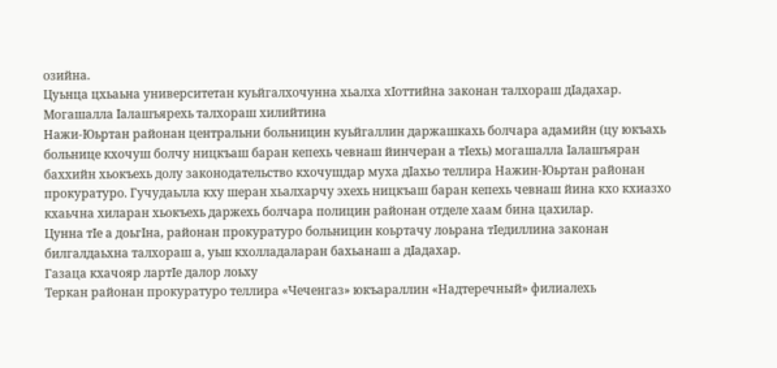озийна.
Цуьнца цхьаьна университетан куьйгалхочунна хьалха хIоттийна законан талхораш дIадахар.
Могашалла Iалашъярехь талхораш хилийтина
Нажи-Юьртан районан центральни больницин куьйгаллин даржашкахь болчара адамийн (цу юкъахь больнице кхочуш болчу ницкъаш баран кепехь чевнаш йинчеран а тIехь) могашалла Iалашъяран баххийн хьокъехь долу законодательство кхочушдар муха дIахьо теллира Нажин-Юьртан районан прокуратуро. Гучудаьлла кху шеран хьалхарчу эхехь ницкъаш баран кепехь чевнаш йина кхо кхиазхо кхаьчна хиларан хьокъехь даржехь болчара полицин районан отделе хаам бина цахилар.
Цунна тIе а доьгIна, районан прокуратуро больницин коьртачу лоьрана тIедиллина законан билгалдаьхна талхораш а, уьш кхолладаларан бахьанаш а дIадахар.
Газаца кхачояр лартIе далор лоьху
Теркан районан прокуратуро теллира «Чеченгаз» юкъараллин «Надтеречный» филиалехь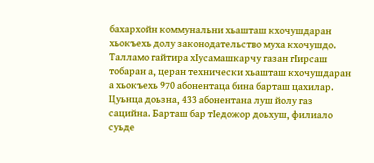бахархойн коммунальни хьашташ кхочушдаран хьокъехь долу законодательство муха кхочушдо.
Талламо гайтира хIусамашкарчу газан гIирсаш тобаран а, церан технически хьашташ кхочушдаран а хьокъехь 970 абонентаца бина барташ цахилар. Цуьнца доьзна, 433 абонентана луш йолу газ сацийна. Барташ бар тIедожор доьхуш, филиало суьде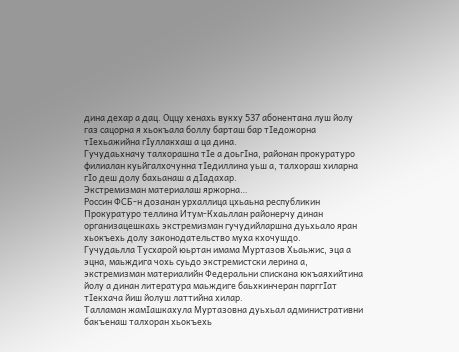дина дехар а дац. Оццу хенахь вукху 537 абонентана луш йолу газ сацорна я хьокъала боллу барташ бар тIедожорна тIехьажийна гIуллакхаш а ца дина.
Гучудаьхначу талхорашна тIе а доьгIна, районан прокуратуро филиалан куьйгалхочунна тIедиллина уьш а, талхораш хиларна гIо деш долу бахьанаш а дIадахар.
Экстремизман материалаш яржорна…
Россин ФСБ-н дозанан урхаллица цхьаьна республикин Прокуратуро теллина Итум-Кхаьллан районерчу динан организацешкахь экстремизман гучудийларшна дуьхьало яран хьокъехь долу законодательство муха кхочушдо.
Гучудаьлла Тусхарой юьртан имама Муртазов Хьаьжис, эца а эцна, маьждига чохь суьдо экстремистски лерина а, экстремизман материалийн Федеральни спискана юкъаяхийтина йолу а динан литература маьждиге баьхкинчеран парггIат тIекхача йиш йолуш латтийна хилар.
Талламан жамIашкахула Муртазовна дуьхьал административни бакъенаш талхоран хьокъехь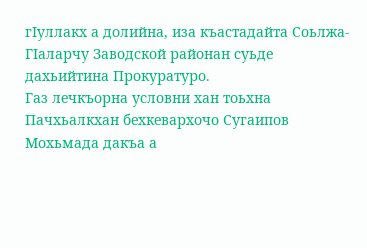гIуллакх а долийна, иза къастадайта Соьлжа-ГIаларчу Заводской районан суьде дахьийтина Прокуратуро.
Газ лечкъорна условни хан тоьхна
Пачхьалкхан бехкевархочо Сугаипов Мохьмада дакъа а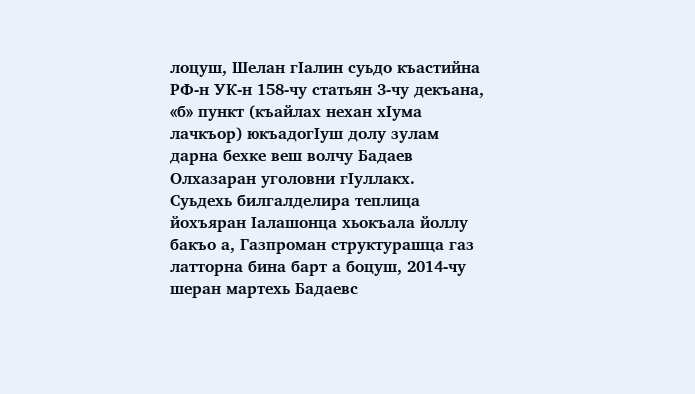лоцуш, Шелан гIалин суьдо къастийна РФ-н УК-н 158-чу статьян 3-чу декъана, «б» пункт (къайлах нехан хIума лачкъор) юкъадогIуш долу зулам дарна бехке веш волчу Бадаев Олхазаран уголовни гIуллакх.
Суьдехь билгалделира теплица йохъяран Iалашонца хьокъала йоллу бакъо а, Газпроман структурашца газ латторна бина барт а боцуш, 2014-чу шеран мартехь Бадаевс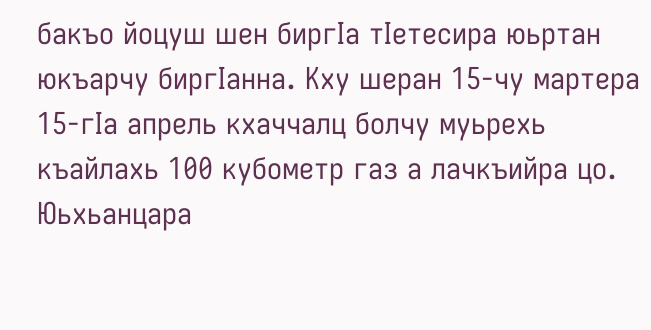бакъо йоцуш шен биргIа тIетесира юьртан юкъарчу биргIанна. Кху шеран 15-чу мартера 15-гIа апрель кхаччалц болчу муьрехь къайлахь 100 кубометр газ а лачкъийра цо.
Юьхьанцара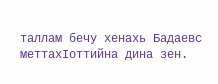таллам бечу хенахь Бадаевс меттахIоттийна дина зен.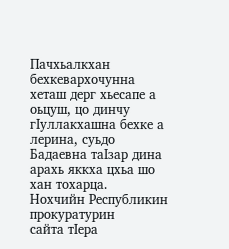Пачхьалкхан бехкевархочунна хеташ дерг хьесапе а оьцуш, цо динчу гIуллакхашна бехке а лерина, суьдо Бадаевна таIзар дина арахь яккха цхьа шо хан тохарца.
Нохчийн Республикин прокуратурин
сайта тIера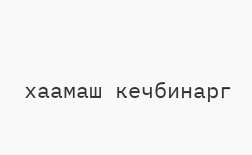хаамаш кечбинарг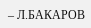– Л.БАКАРОВ